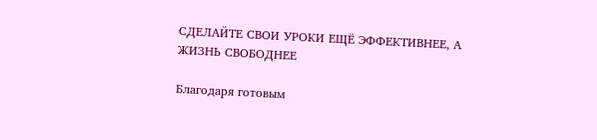СДЕЛАЙТЕ СВОИ УРОКИ ЕЩЁ ЭФФЕКТИВНЕЕ, А ЖИЗНЬ СВОБОДНЕЕ

Благодаря готовым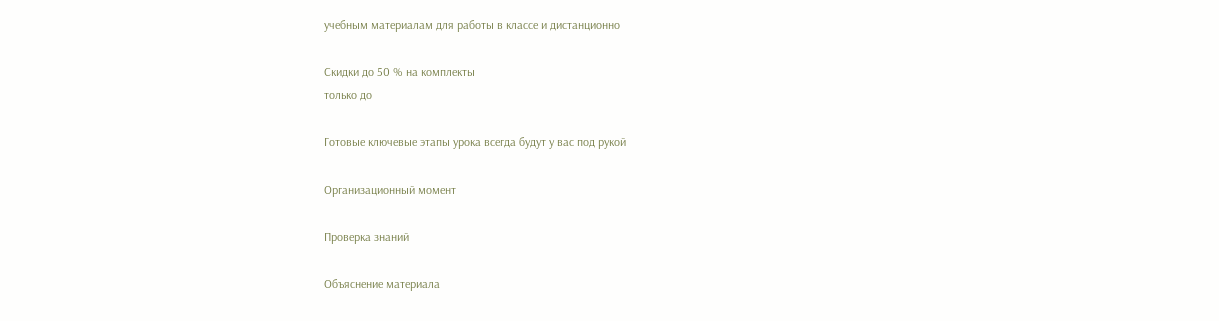учебным материалам для работы в классе и дистанционно

Скидки до 50 % на комплекты
только до

Готовые ключевые этапы урока всегда будут у вас под рукой

Организационный момент

Проверка знаний

Объяснение материала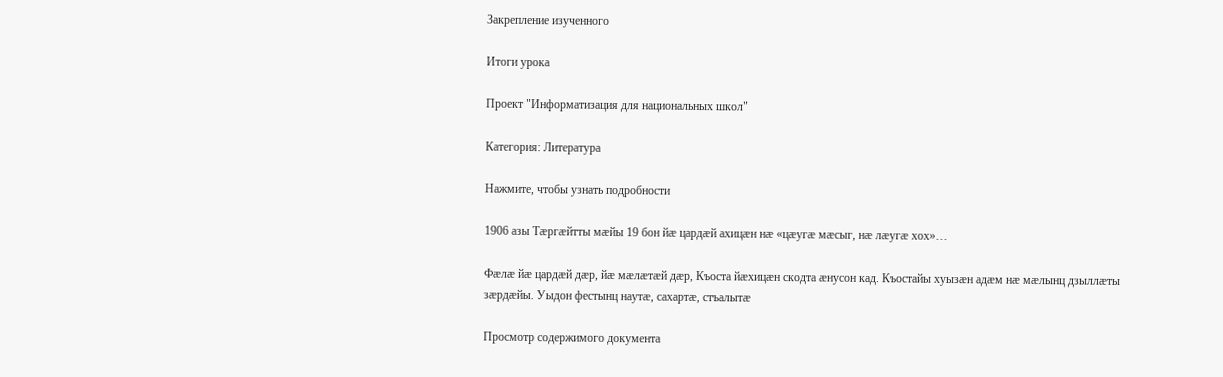Закрепление изученного

Итоги урока

Проект "Информатизация для национальных школ"

Категория: Литература

Нажмите, чтобы узнать подробности

1906 азы Тæргæйтты мæйы 19 бон йæ цардæй ахицæн нæ «цæугæ мæсыг, нæ лæугæ хох»…

Фæлæ йæ цардæй дæр, йæ мæлæтæй дæр, Къоста йæхицæн скодта æнусон кад. Къостайы хуызæн адæм нæ мæлынц дзыллæты зæрдæйы. Уыдон фестынц наутæ, сахартæ, стъалытæ

Просмотр содержимого документа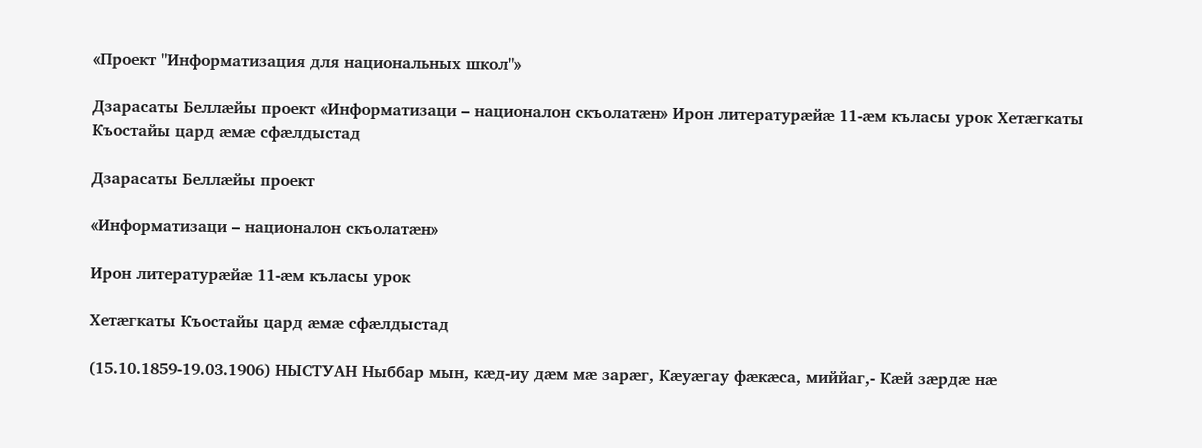«Проект "Информатизация для национальных школ"»

Дзарасаты Беллæйы проект «Информатизаци – националон скъолатæн» Ирон литературæйæ 11-æм къласы урок Хетæгкаты Къостайы цард æмæ сфæлдыстад

Дзарасаты Беллæйы проект

«Информатизаци – националон скъолатæн»

Ирон литературæйæ 11-æм къласы урок

Хетæгкаты Къостайы цард æмæ сфæлдыстад

(15.10.1859-19.03.1906) НЫСТУАН Ныббар мын, кæд-иу дæм мæ зарæг, Кæуæгау фæкæса, миййаг,- Кæй зæрдæ нæ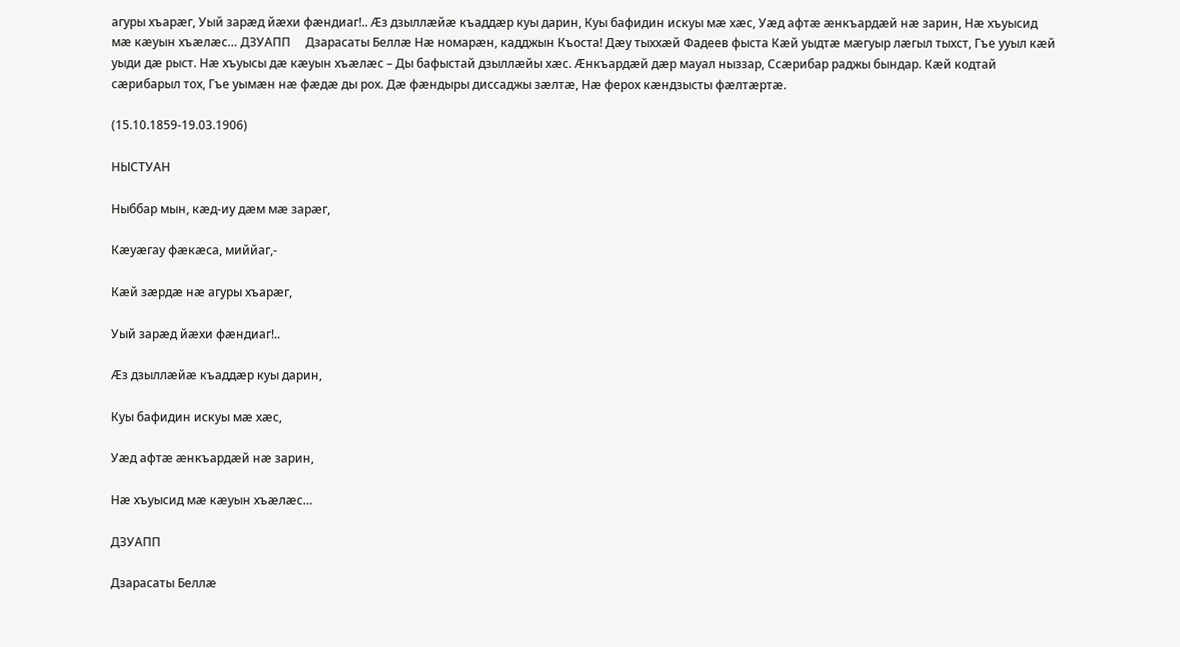агуры хъарæг, Уый зарæд йæхи фæндиаг!.. Æз дзыллæйæ къаддæр куы дарин, Куы бафидин искуы мæ хæс, Уæд афтæ æнкъардæй нæ зарин, Нæ хъуысид мæ кæуын хъæлæс… ДЗУАПП     Дзарасаты Беллæ Нæ номарæн, кадджын Къоста! Дæу тыххæй Фадеев фыста Кæй уыдтæ мæгуыр лæгыл тыхст, Гъе ууыл кæй уыди дæ рыст. Нæ хъуысы дæ кæуын хъæлæс – Ды бафыстай дзыллæйы хæс. Æнкъардæй дæр мауал ныззар, Ссæрибар раджы бындар. Кæй кодтай сæрибарыл тох, Гъе уымæн нæ фæдæ ды рох. Дæ фæндыры диссаджы зæлтæ, Нæ ферох кæндзысты фæлтæртæ.

(15.10.1859-19.03.1906)

НЫСТУАН

Ныббар мын, кæд-иу дæм мæ зарæг,

Кæуæгау фæкæса, миййаг,-

Кæй зæрдæ нæ агуры хъарæг,

Уый зарæд йæхи фæндиаг!..

Æз дзыллæйæ къаддæр куы дарин,

Куы бафидин искуы мæ хæс,

Уæд афтæ æнкъардæй нæ зарин,

Нæ хъуысид мæ кæуын хъæлæс…

ДЗУАПП

Дзарасаты Беллæ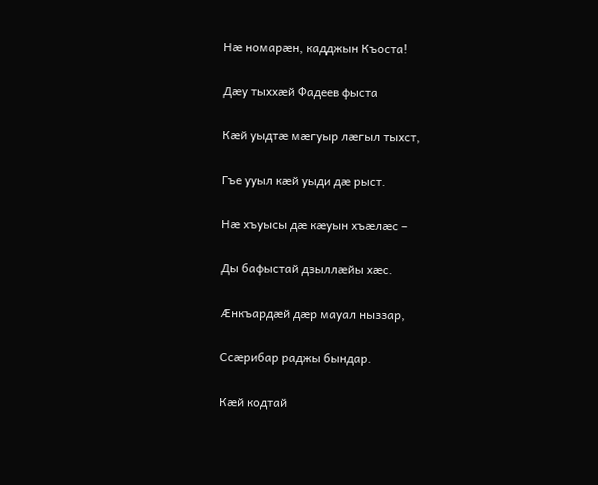Нæ номарæн, кадджын Къоста!

Дæу тыххæй Фадеев фыста

Кæй уыдтæ мæгуыр лæгыл тыхст,

Гъе ууыл кæй уыди дæ рыст.

Нæ хъуысы дæ кæуын хъæлæс –

Ды бафыстай дзыллæйы хæс.

Æнкъардæй дæр мауал ныззар,

Ссæрибар раджы бындар.

Кæй кодтай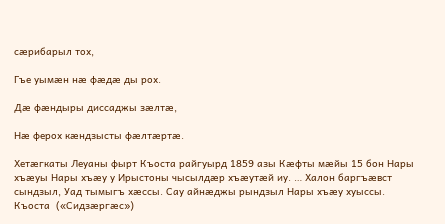сæрибарыл тох,

Гъе уымæн нæ фæдæ ды рох.

Дæ фæндыры диссаджы зæлтæ,

Нæ ферох кæндзысты фæлтæртæ.

Хетæгкаты Леуаны фырт Къоста райгуырд 1859 азы Кæфты мæйы 15 бон Нары хъæуы Нары хъæу у Ирыстоны чысылдæр хъæутæй иу. … Халон баргъæвст сындзыл, Уад тымыгъ хæссы. Сау айнæджы рындзыл Нары хъæу хуыссы.  Къоста  («Сидзæргæс»)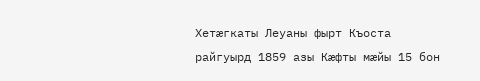Хетæгкаты Леуаны фырт Къоста райгуырд 1859 азы Кæфты мæйы 15 бон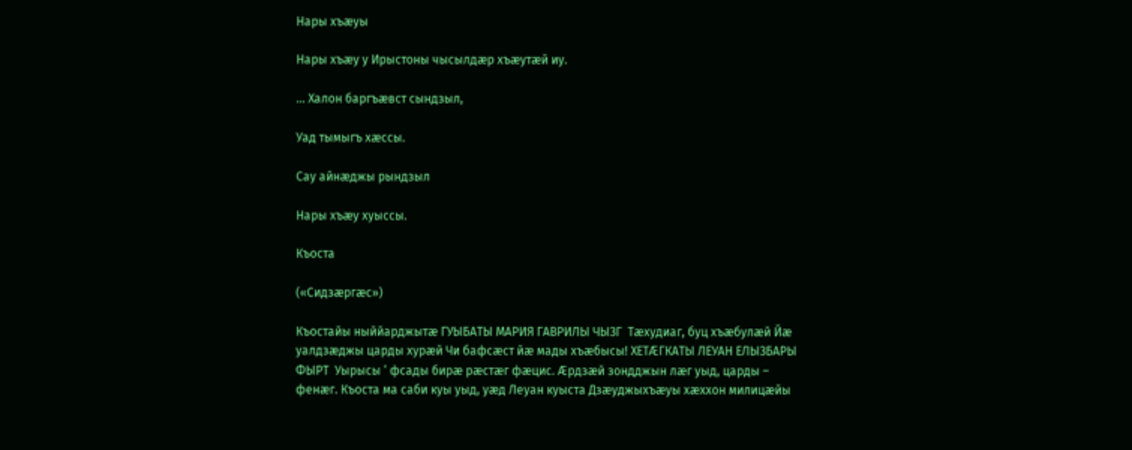Нары хъæуы

Нары хъæу у Ирыстоны чысылдæр хъæутæй иу.

… Халон баргъæвст сындзыл,

Уад тымыгъ хæссы.

Сау айнæджы рындзыл

Нары хъæу хуыссы.

Къоста

(«Сидзæргæс»)

Къостайы ныййарджытæ ГУЫБАТЫ МАРИЯ ГАВРИЛЫ ЧЫЗГ  Тæхудиаг, буц хъæбулæй Йæ уалдзæджы царды хурæй Чи бафсæст йæ мады хъæбысы! ХЕТÆГКАТЫ ЛЕУАН ЕЛЫЗБАРЫ ФЫРТ  Уырысы ‘ фсады бирæ рæстæг фæцис. Æрдзæй зондджын лæг уыд, царды – фенæг. Къоста ма саби куы уыд, уæд Леуан куыста Дзæуджыхъæуы хæххон милицæйы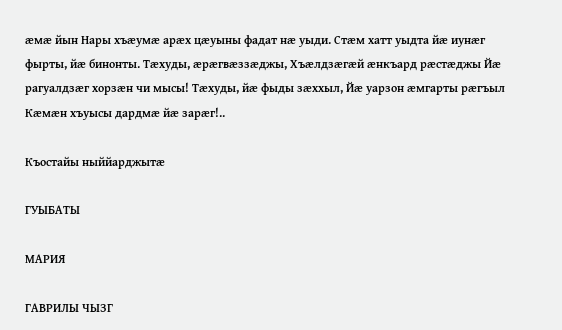æмæ йын Нары хъæумæ арæх цæуыны фадат нæ уыди. Стæм хатт уыдта йæ иунæг фырты, йæ бинонты. Тæхуды, æрæгвæззæджы, Хъæлдзæгæй æнкъард рæстæджы Йæ рагуалдзæг хорзæн чи мысы! Тæхуды, йæ фыды зæххыл, Йæ уарзон æмгарты рæгъыл Кæмæн хъуысы дардмæ йæ зарæг!..

Къостайы ныййарджытæ

ГУЫБАТЫ

МАРИЯ

ГАВРИЛЫ ЧЫЗГ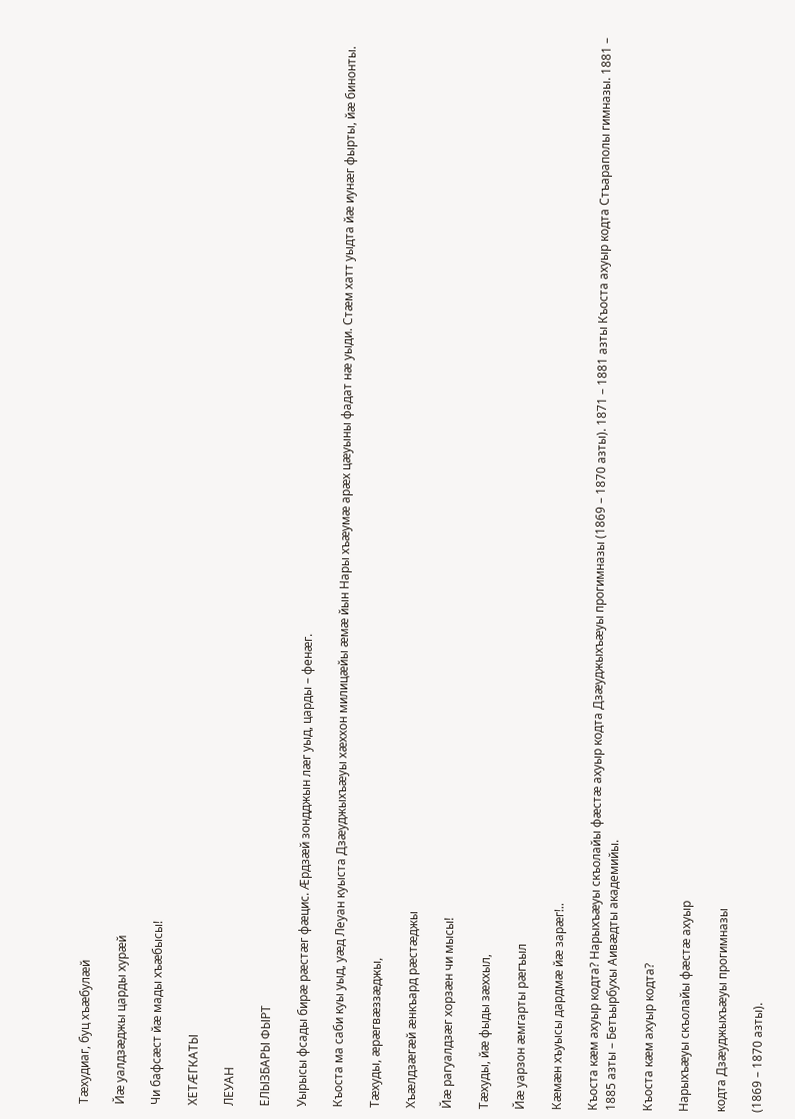Тæхудиаг, буц хъæбулæй

Йæ уалдзæджы царды хурæй

Чи бафсæст йæ мады хъæбысы!

ХЕТÆГКАТЫ

ЛЕУАН

ЕЛЫЗБАРЫ ФЫРТ

Уырысы фсады бирæ рæстæг фæцис. Æрдзæй зондджын лæг уыд, царды – фенæг.

Къоста ма саби куы уыд, уæд Леуан куыста Дзæуджыхъæуы хæххон милицæйы æмæ йын Нары хъæумæ арæх цæуыны фадат нæ уыди. Стæм хатт уыдта йæ иунæг фырты, йæ бинонты.

Тæхуды, æрæгвæззæджы,

Хъæлдзæгæй æнкъард рæстæджы

Йæ рагуалдзæг хорзæн чи мысы!

Тæхуды, йæ фыды зæххыл,

Йæ уарзон æмгарты рæгъыл

Кæмæн хъуысы дардмæ йæ зарæг!..

Къоста кæм ахуыр кодта? Нарыхъæуы скъолайы фæстæ ахуыр кодта Дзæуджыхъæуы прогимназы (1869 – 1870 азты). 1871 – 1881 азты Къоста ахуыр кодта Стъараполы гимназы. 1881 – 1885 азты – Бетъырбухы Аивæдты академийы.

Къоста кæм ахуыр кодта?

Нарыхъæуы скъолайы фæстæ ахуыр

кодта Дзæуджыхъæуы прогимназы

(1869 – 1870 азты).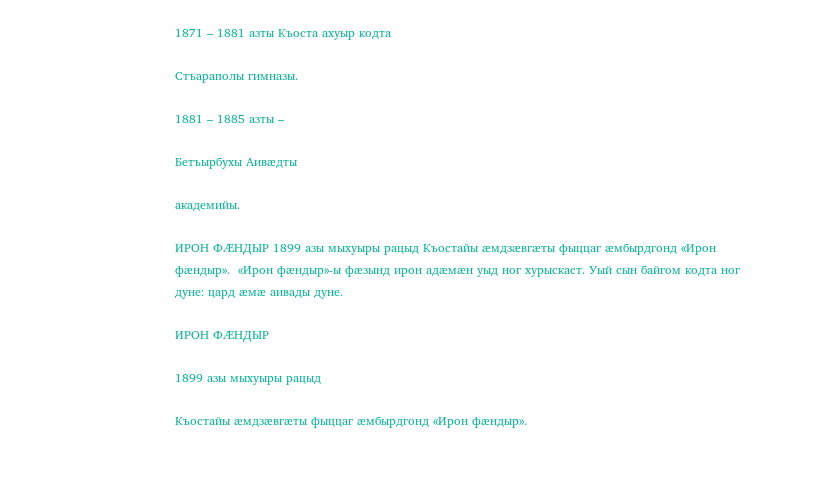1871 – 1881 азты Къоста ахуыр кодта

Стъараполы гимназы.

1881 – 1885 азты –

Бетъырбухы Аивæдты

академийы.

ИРОН ФÆНДЫР 1899 азы мыхуыры рацыд Къостайы æмдзæвгæты фыццаг æмбырдгонд «Ирон фæндыр».  «Ирон фæндыр»-ы фæзынд ирон адæмæн уыд ног хурыскаст. Уый сын байгом кодта ног дуне: цард æмæ аивады дуне.

ИРОН ФÆНДЫР

1899 азы мыхуыры рацыд

Къостайы æмдзæвгæты фыццаг æмбырдгонд «Ирон фæндыр».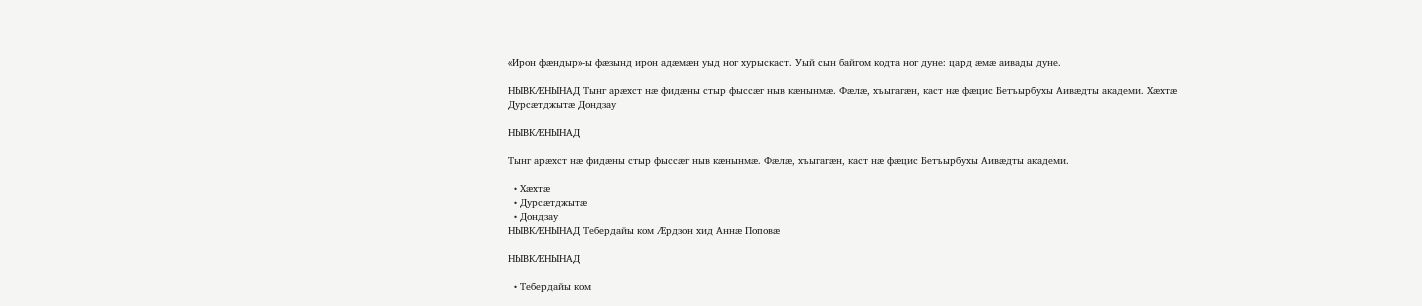«Ирон фæндыр»-ы фæзынд ирон адæмæн уыд ног хурыскаст. Уый сын байгом кодта ног дуне: цард æмæ аивады дуне.

НЫВКÆНЫНАД Тынг арæхст нæ фидæны стыр фыссæг ныв кæнынмæ. Фæлæ, хъыгагæн, каст нæ фæцис Бетъырбухы Аивæдты академи. Хæхтæ Дурсæтджытæ Дондзау

НЫВКÆНЫНАД

Тынг арæхст нæ фидæны стыр фыссæг ныв кæнынмæ. Фæлæ, хъыгагæн, каст нæ фæцис Бетъырбухы Аивæдты академи.

  • Хæхтæ
  • Дурсæтджытæ
  • Дондзау
НЫВКÆНЫНАД Тебердайы ком Æрдзон хид Аннæ Поповæ

НЫВКÆНЫНАД

  • Тебердайы ком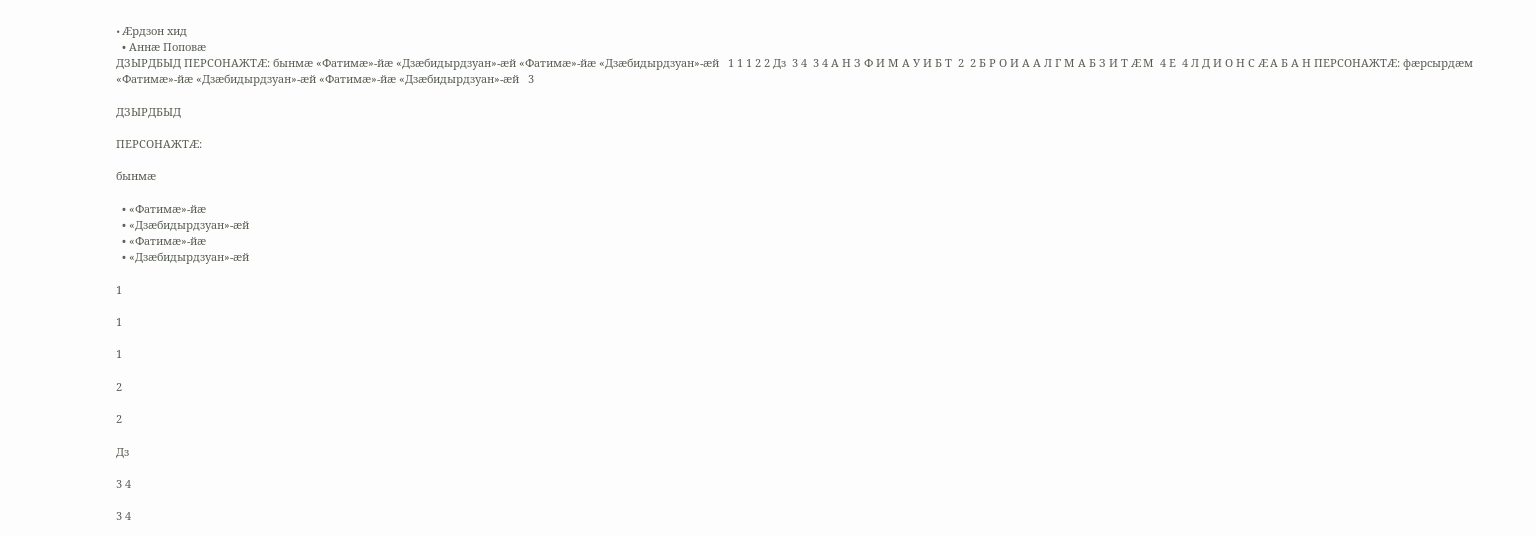• Æрдзон хид
  • Аннæ Поповæ
ДЗЫРДБЫД ПЕРСОНАЖТÆ: бынмæ «Фатимæ»-йæ «Дзæбидырдзуан»-æй «Фатимæ»-йæ «Дзæбидырдзуан»-æй   1 1 1 2 2 Дз  3 4  3 4 А Н З Ф И М А У И Б Т  2  2 Б Р О И А А Л Г М А Б З И Т Æ М  4 Е  4 Л Д И О Н С Æ А Б А Н ПЕРСОНАЖТÆ: фæрсырдæм «Фатимæ»-йæ «Дзæбидырдзуан»-æй «Фатимæ»-йæ «Дзæбидырдзуан»-æй   3

ДЗЫРДБЫД

ПЕРСОНАЖТÆ:

бынмæ

  • «Фатимæ»-йæ
  • «Дзæбидырдзуан»-æй
  • «Фатимæ»-йæ
  • «Дзæбидырдзуан»-æй

1

1

1

2

2

Дз

3 4

3 4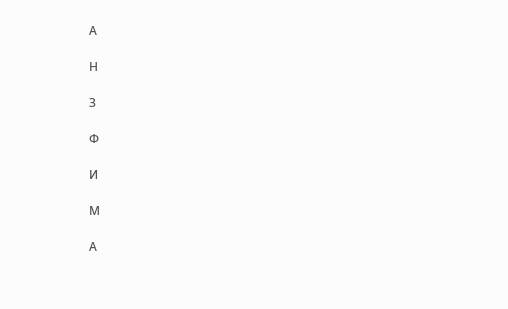А

Н

З

Ф

И

М

А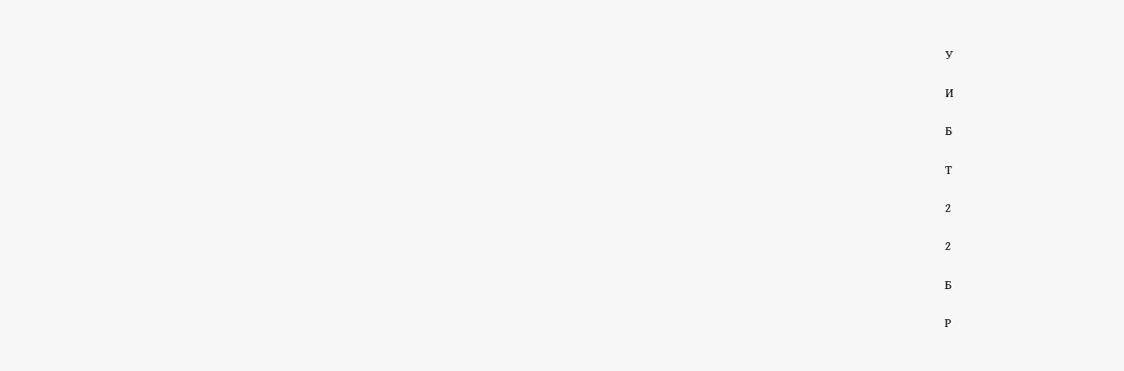У

И

Б

Т

2

2

Б

Р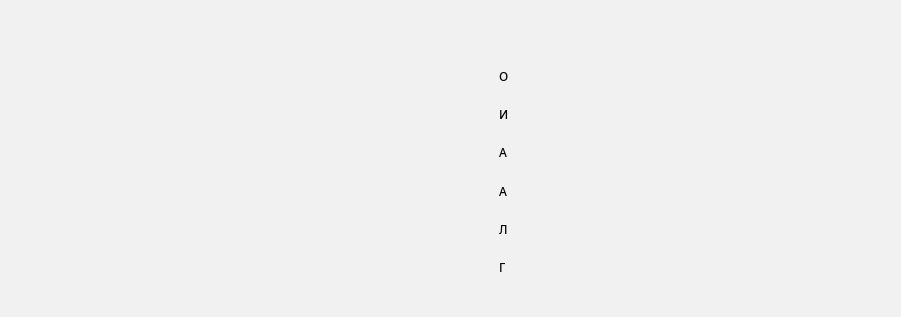О

И

А

А

Л

Г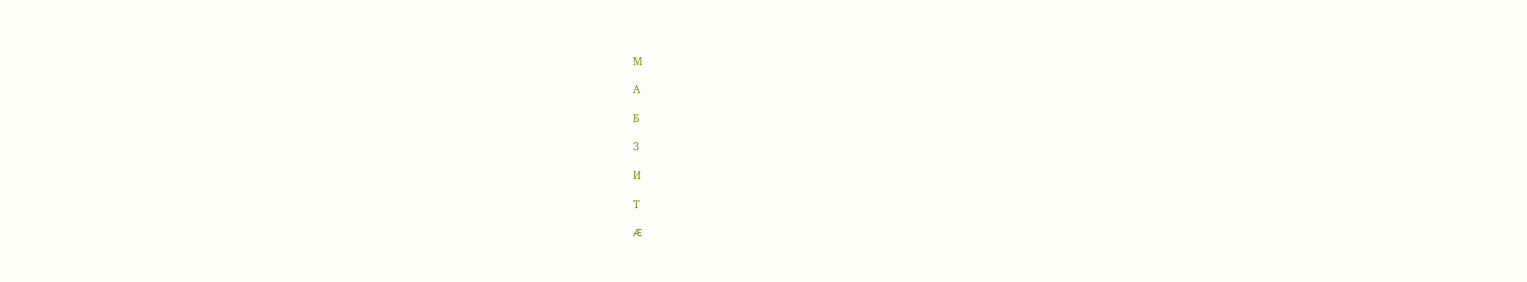М

А

Б

З

И

Т

Æ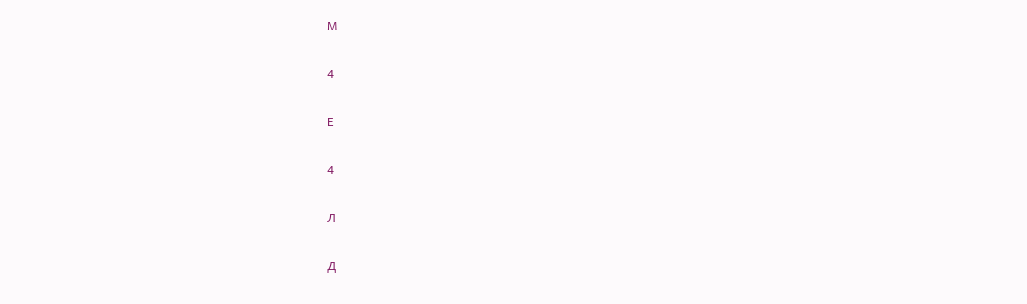М

4

Е

4

Л

Д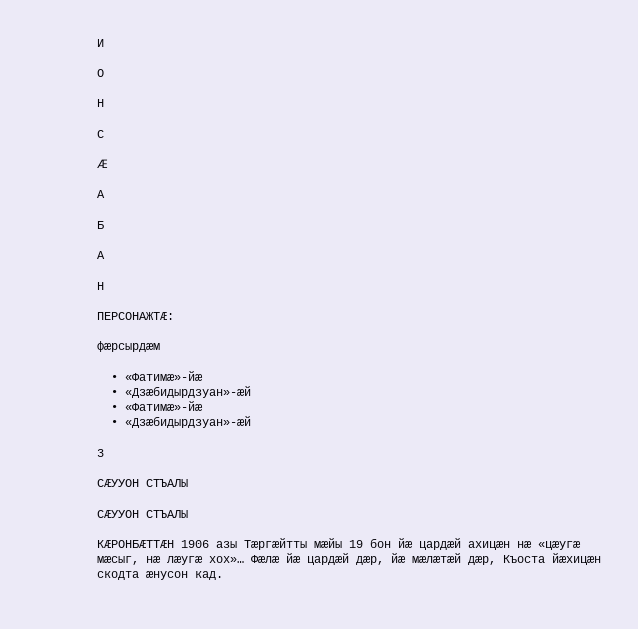И

О

Н

С

Æ

А

Б

А

Н

ПЕРСОНАЖТÆ:

фæрсырдæм

  • «Фатимæ»-йæ
  • «Дзæбидырдзуан»-æй
  • «Фатимæ»-йæ
  • «Дзæбидырдзуан»-æй

3

СÆУУОН СТЪАЛЫ

СÆУУОН СТЪАЛЫ

КÆРОНБÆТТÆН 1906 азы Тæргæйтты мæйы 19 бон йæ цардæй ахицæн нæ «цæугæ мæсыг, нæ лæугæ хох»… Фæлæ йæ цардæй дæр, йæ мæлæтæй дæр, Къоста йæхицæн скодта æнусон кад.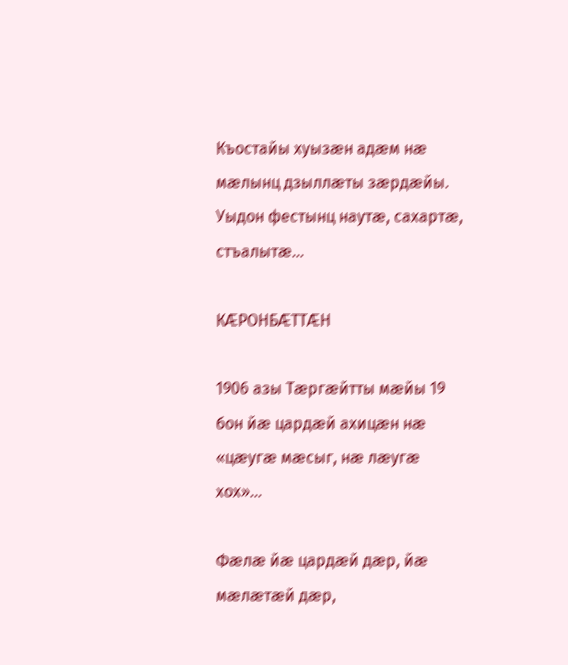Къостайы хуызæн адæм нæ мæлынц дзыллæты зæрдæйы. Уыдон фестынц наутæ, сахартæ, стъалытæ…

КÆРОНБÆТТÆН

1906 азы Тæргæйтты мæйы 19 бон йæ цардæй ахицæн нæ «цæугæ мæсыг, нæ лæугæ хох»…

Фæлæ йæ цардæй дæр, йæ мæлæтæй дæр,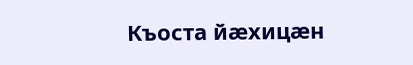Къоста йæхицæн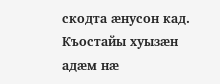скодта æнусон кад. Къостайы хуызæн адæм нæ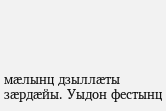мæлынц дзыллæты зæрдæйы. Уыдон фестынц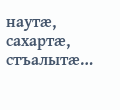наутæ, сахартæ, стъалытæ…